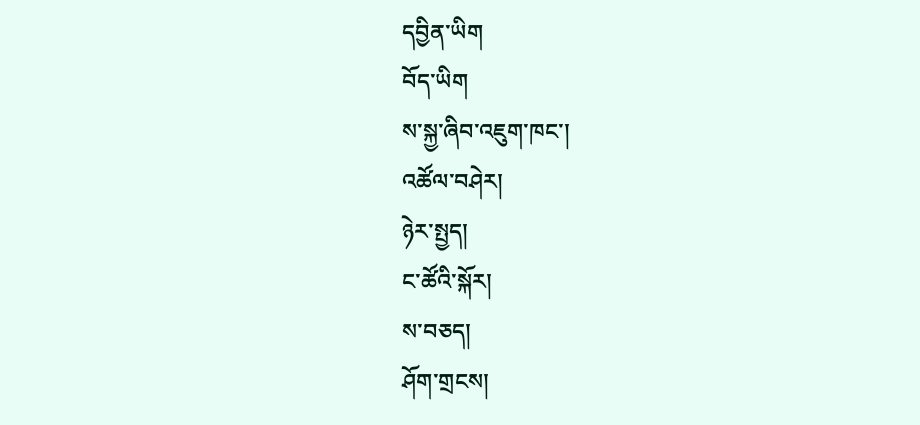དབྱིན་ཡིག
བོད་ཡིག
ས་སྐྱ་ཞིབ་འཇུག་ཁང་།
འཚོལ་བཤེར།
ཉེར་སྤྱད།
ང་ཚོའི་སྐོར།
ས་བཅད།
ཤོག་གྲངས།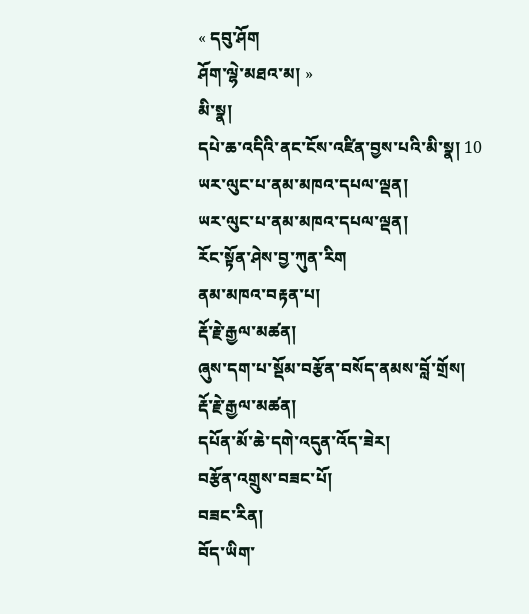« དབུ་ཤོག
ཤོག་ལྷེ་མཐའ་མ། »
མི་སྣ།
དཔེ་ཆ་འདིའི་ནང་ངོས་འཛིན་བྱས་པའི་མི་སྣ། 10
ཡར་ལུང་པ་ནམ་མཁའ་དཔལ་ལྡན།
ཡར་ལུང་པ་ནམ་མཁའ་དཔལ་ལྡན།
རོང་སྟོན་ཤེས་བྱ་ཀུན་རིག
ནམ་མཁའ་བརྟན་པ།
རྡོ་རྗེ་རྒྱལ་མཚན།
ཞུས་དག་པ་སྡོམ་བརྩོན་བསོད་ནམས་བློ་གྲོས།
རྡོ་རྗེ་རྒྱལ་མཚན།
དཔོན་མོ་ཆེ་དགེ་འདུན་འོད་ཟེར།
བརྩོན་འགྲུས་བཟང་པོ།
བཟང་རིན།
བོད་ཡིག་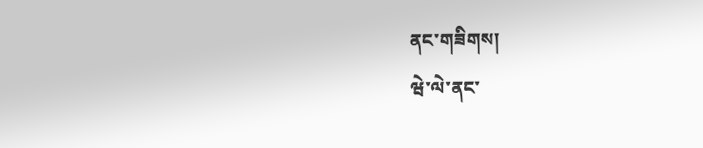ནང་གཟིགས།
ཝེ་ལེ་ནང་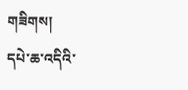གཟིགས།
དཔེ་ཆ་འདིའི་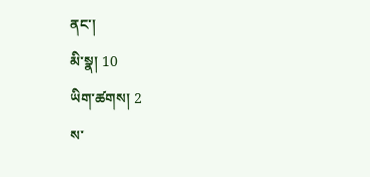ནང་།
མི་སྣ། 10
ཡིག་ཚགས། 2
ས་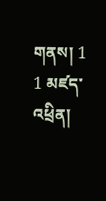གནས། 1
1 མཛད་འཕྲིན།